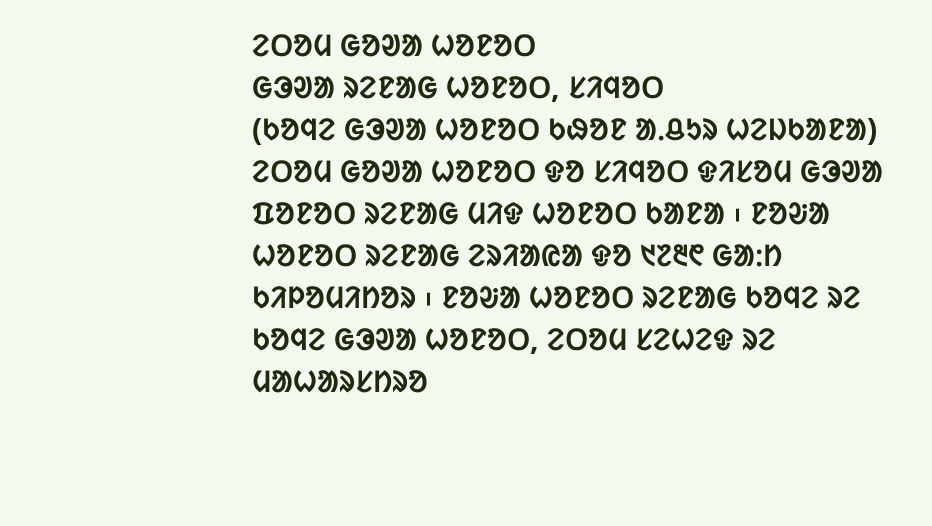ᱮᱛᱚᱢ ᱜᱚᱣᱟ ᱦᱚᱱᱚᱛ
ᱜᱳᱣᱟ ᱨᱮᱱᱟᱜ ᱦᱚᱱᱚᱛ, ᱥᱤᱧᱚᱛ
(ᱠᱚᱧᱮ ᱜᱳᱣᱟ ᱦᱚᱱᱚᱛ ᱠᱷᱚᱱ ᱟᱹᱪᱩᱨ ᱦᱮᱡᱠᱟᱱᱟ)
ᱮᱛᱚᱢ ᱜᱚᱣᱟ ᱦᱚᱱᱚᱛ ᱫᱚ ᱥᱤᱧᱚᱛ ᱫᱤᱥᱚᱢ ᱜᱳᱣᱟ ᱯᱚᱱᱚᱛ ᱨᱮᱱᱟᱜ ᱢᱤᱫ ᱦᱚᱱᱚᱛ ᱠᱟᱱᱟ ᱾ ᱱᱚᱶᱟ ᱦᱚᱱᱚᱛ ᱨᱮᱱᱟᱜ ᱮᱨᱤᱟᱭᱟ ᱫᱚ ᱑᱗᱓᱖ ᱜᱟᱺᱴ ᱠᱤᱞᱚᱢᱤᱴᱚᱨ ᱾ ᱱᱚᱶᱟ ᱦᱚᱱᱚᱛ ᱨᱮᱱᱟᱜ ᱠᱚᱧᱮ ᱨᱮ ᱠᱚᱧᱮ ᱜᱳᱣᱟ ᱦᱚᱱᱚᱛ, ᱮᱛᱚᱢ ᱥᱮᱦᱮᱫ ᱨᱮ ᱢᱟᱦᱟᱨᱥᱴᱨᱚ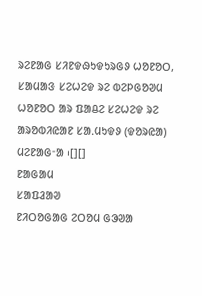ᱨᱮᱱᱟᱜ ᱥᱤᱱᱫᱷᱩᱫᱩᱨᱜᱽ ᱦᱚᱱᱚᱛ, ᱥᱟᱢᱟᱝ ᱥᱮᱦᱮᱫ ᱨᱮ ᱵᱮᱞᱜᱚᱣᱢ ᱦᱚᱱᱚᱛ ᱟᱨ ᱯᱟᱪᱮ ᱥᱮᱦᱮᱫ ᱨᱮ ᱟᱨᱚᱵᱤᱭᱟᱱ ᱥᱟᱹᱢᱩᱫᱽ (ᱫᱚᱨᱭᱟ) ᱢᱮᱱᱟᱜᱼᱟ ᱾[][]
ᱱᱟᱜᱟᱢ
ᱥᱟᱯᱲᱟᱣ
ᱱᱤᱛᱚᱜᱟᱜ ᱮᱛᱚᱢ ᱜᱳᱣᱟ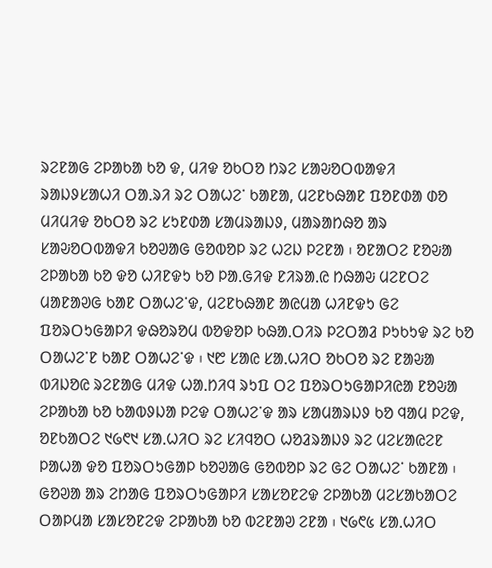ᱨᱮᱱᱟᱜ ᱮᱞᱟᱠᱟ ᱠᱚ ᱫ, ᱢᱤᱫ ᱚᱠᱛᱚ ᱴᱨᱮ ᱥᱟᱶᱚᱛᱵᱟᱫᱤ ᱨᱟᱡᱽᱥᱟᱦᱤ ᱛᱟᱹᱨᱤ ᱨᱮ ᱛᱟᱦᱮᱸ ᱠᱟᱱᱟ, ᱢᱮᱱᱠᱷᱟᱱ ᱯᱚᱱᱰᱟ ᱰᱚ ᱢᱤᱢᱤᱫ ᱚᱠᱛᱚ ᱨᱮ ᱥᱩᱱᱰᱟ ᱥᱟᱢᱨᱟᱡᱽ, ᱢᱟᱨᱟᱴᱷᱚ ᱟᱨ ᱥᱟᱶᱚᱛᱵᱟᱫᱤ ᱠᱚᱣᱟᱜ ᱜᱚᱵᱚᱞ ᱨᱮ ᱦᱮᱡ ᱞᱮᱱᱟ ᱾ ᱚᱱᱟᱛᱮ ᱱᱚᱶᱟ ᱮᱞᱟᱠᱟ ᱠᱚ ᱫᱚ ᱦᱤᱱᱫᱩ ᱠᱚ ᱞᱟᱹᱜᱤᱫ ᱱᱤᱨᱟᱹᱭ ᱴᱷᱟᱶ ᱢᱮᱱᱛᱮ ᱢᱟᱱᱟᱣᱜ ᱠᱟᱱ ᱛᱟᱦᱮᱸᱫ, ᱢᱮᱱᱠᱷᱟᱱ ᱟᱭᱢᱟ ᱦᱤᱱᱫᱩ ᱜᱮ ᱯᱚᱨᱛᱩᱜᱟᱞᱤ ᱫᱷᱚᱨᱚᱢ ᱵᱚᱫᱚᱞ ᱠᱷᱟᱹᱛᱤᱨ ᱞᱮᱛᱟᱲ ᱞᱩᱠᱩᱫ ᱨᱮ ᱠᱚ ᱛᱟᱦᱮᱸᱱ ᱠᱟᱱ ᱛᱟᱦᱮᱸᱫ ᱾ ᱑᱘ ᱥᱟᱭ ᱥᱟᱹᱦᱤᱛ ᱚᱠᱛᱚ ᱨᱮ ᱱᱟᱶᱟ ᱵᱤᱡᱚᱭ ᱨᱮᱱᱟᱜ ᱢᱤᱫ ᱦᱟᱹᱴᱤᱧ ᱨᱩᱯ ᱛᱮ ᱯᱚᱨᱛᱩᱜᱟᱞᱤᱭᱟ ᱱᱚᱶᱟ ᱮᱞᱟᱠᱟ ᱠᱚ ᱠᱟᱵᱽᱡᱟ ᱞᱮᱫ ᱛᱟᱦᱮᱸᱫ ᱟᱨ ᱥᱟᱢᱟᱨᱡᱽ ᱠᱚ ᱧᱟᱢ ᱞᱮᱫ, ᱚᱱᱠᱟᱛᱮ ᱑᱙᱖᱑ ᱥᱟᱹᱦᱤᱛ ᱨᱮ ᱥᱤᱧᱚᱛ ᱦᱚᱲᱨᱟᱡᱽ ᱨᱮ ᱢᱮᱥᱟᱭᱮᱱ ᱞᱟᱦᱟ ᱫᱚ ᱯᱚᱨᱛᱩᱜᱟᱞ ᱠᱚᱣᱟᱜ ᱜᱚᱵᱚᱞ ᱨᱮ ᱜᱮ ᱛᱟᱦᱮᱸ ᱠᱟᱱᱟ ᱾ ᱜᱚᱣᱟ ᱟᱨ ᱮᱴᱟᱜ ᱯᱚᱨᱛᱩᱜᱟᱞᱤ ᱥᱟᱥᱚᱱᱮᱫ ᱮᱞᱟᱠᱟ ᱢᱮᱥᱟᱠᱟᱛᱮ ᱛᱟᱞᱢᱟ ᱥᱟᱥᱚᱱᱮᱫ ᱮᱞᱟᱠᱟ ᱠᱚ ᱵᱮᱱᱟᱣ ᱮᱱᱟ ᱾ ᱑᱙᱖᱕ ᱥᱟᱹᱦᱤᱛ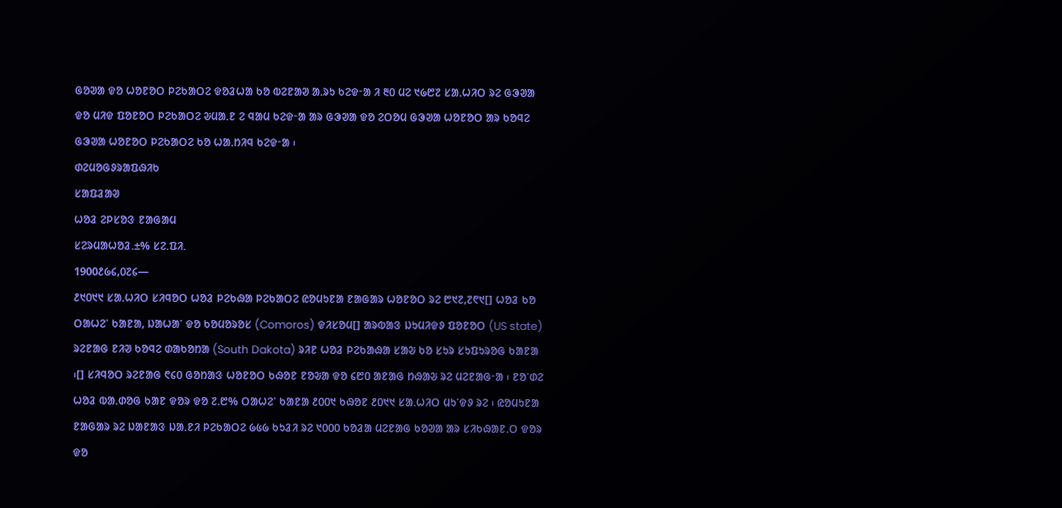ᱜᱚᱣᱟ ᱫᱚ ᱦᱚᱱᱚᱛ ᱞᱮᱠᱟᱛᱮ ᱫᱚᱲᱦᱟ ᱠᱚ ᱵᱮᱱᱟᱣ ᱟᱹᱨᱩ ᱠᱮᱫᱼᱟ ᱤ ᱓᱐ ᱢᱮ ᱑᱙᱘᱗ ᱥᱟᱹᱦᱤᱛ ᱨᱮ ᱜᱳᱣᱟ ᱫᱚ ᱢᱤᱫ ᱯᱚᱱᱚᱛ ᱞᱮᱠᱟᱛᱮ ᱶᱢᱟᱹᱱ ᱮ ᱧᱟᱢ ᱠᱮᱫᱼᱟ ᱟᱨ ᱜᱳᱣᱟ ᱫᱚ ᱮᱛᱚᱢ ᱜᱳᱣᱟ ᱦᱚᱱᱚᱛ ᱟᱨ ᱠᱚᱧᱮ ᱜᱳᱣᱟ ᱦᱚᱱᱚᱛ ᱞᱮᱠᱟᱛᱮ ᱠᱚ ᱦᱟᱹᱴᱤᱧ ᱠᱮᱫᱼᱟ ᱾
ᱰᱮᱢᱚᱜᱽᱨᱟᱯᱷᱤᱠ
ᱥᱟᱯᱲᱟᱣ
ᱦᱚᱲ ᱮᱞᱥᱚᱝ ᱱᱟᱜᱟᱢ
ᱥᱮᱨᱢᱟᱦᱚᱲ.±% ᱥᱮ.ᱯᱤ.
1900᱒᱙᱔,᱐᱗᱔—
᱒᱑᱐᱑᱑ ᱥᱟᱹᱦᱤᱛ ᱥᱤᱧᱚᱛ ᱦᱚᱲ ᱞᱮᱠᱷᱟ ᱞᱮᱠᱟᱛᱮ ᱭᱚᱢᱩᱱᱟ ᱱᱟᱜᱟᱨ ᱦᱚᱱᱚᱛ ᱨᱮ ᱘᱑᱗,᱗᱖᱑[] ᱦᱚᱲ ᱠᱚ ᱛᱟᱦᱮᱸ ᱠᱟᱱᱟ, ᱡᱟᱦᱟᱸ ᱫᱚ ᱠᱚᱢᱚᱨᱚᱥ (Comoros) ᱫᱤᱥᱚᱢ[] ᱟᱨᱵᱟᱝ ᱡᱩᱢᱤᱫᱽ ᱯᱚᱱᱚᱛ (US state) ᱨᱮᱱᱟᱜ ᱱᱤᱣ ᱠᱚᱧᱮ ᱰᱟᱠᱚᱴᱟ (South Dakota) ᱨᱤᱱ ᱦᱚᱲ ᱞᱮᱠᱟᱷᱟ ᱥᱟᱶ ᱠᱚ ᱥᱩᱨ ᱥᱩᱯᱩᱨᱚᱜ ᱠᱟᱱᱟ ᱾[] ᱥᱤᱧᱚᱛ ᱨᱮᱱᱟᱜ ᱖᱔᱐ ᱜᱚᱴᱟᱝ ᱦᱚᱱᱚᱛ ᱠᱷᱚᱱ ᱱᱚᱶᱟ ᱫᱚ ᱔᱘᱐ ᱟᱱᱟᱜ ᱴᱷᱟᱶ ᱨᱮ ᱢᱮᱱᱟᱜᱼᱟ ᱾ ᱱᱚᱸᱰᱮ ᱦᱚᱲ ᱵᱟᱹᱰᱚᱜ ᱠᱟᱱ ᱫᱚᱨ ᱫᱚ ᱗ᱹ᱘% ᱛᱟᱦᱮᱸ ᱠᱟᱱᱟ ᱒᱐᱐᱑ ᱠᱷᱚᱱ ᱒᱐᱑᱑ ᱥᱟᱹᱦᱤᱛ ᱢᱩᱸᱫᱽ ᱨᱮ ᱾ ᱭᱚᱢᱩᱱᱟ ᱱᱟᱜᱟᱨ ᱨᱮ ᱡᱟᱱᱟᱝ ᱡᱟᱹᱱᱤ ᱞᱮᱠᱟᱛᱮ ᱙᱕᱙ ᱠᱩᱲᱤ ᱨᱮ ᱑᱐᱐᱐ ᱠᱚᱲᱟ ᱢᱮᱱᱟᱜ ᱠᱚᱣᱟ ᱟᱨ ᱥᱤᱠᱷᱟᱱᱹᱛ ᱫᱚᱨ ᱫᱚ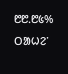᱘᱘ᱹ᱘᱕% ᱛᱟᱦᱮᱸ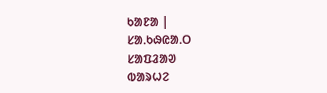ᱠᱟᱱᱟ |
ᱥᱟᱹᱠᱷᱭᱟᱹᱛ
ᱥᱟᱯᱲᱟᱣ
ᱵᱟᱨᱦᱮ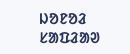ᱡᱚᱱᱚᱲ
ᱥᱟᱯᱲᱟᱣ